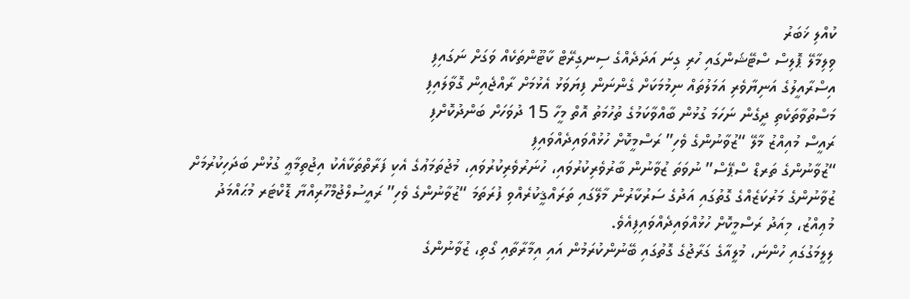ކުއްލި ޚަބަރު
ވިލިމާލޭ ޕޮލިސް ސްޓޭޝަންގައި ހުރި ގިނަ އަދަދެއްގެ ސިނގިރޭޓް ކާޓޫންތަކެއް ވަގަށް ނަގައިފި
އިސްރާއީލުގެ އަނިޔާވެރި އަމަލުތައް ނިމުމަކަށް ގެންނަން ފިޔަވަޅު އެޅުމަށް ރާއްޖެއިން ގޮވާލައިފި
މަސްތުވާތަކެތި ދީގެން ނަހަމަ ގުޅުން ބާއްވާކަމުގެ ތުހުމަތު އޮތް މީހާ 15 ދުވަހަށް ބަންދުކޮށްފި
ރައީސް މުއިއްޒު މާލޭ “ޒުވާނުންގެ ވެހި” ރަސްމީކޮށް ހުޅުއްވައިދެއްވައިފި
“ޒުވާނުންގެ ތަރޑް ސްޕޭސް” ނުވަތަ ޒުވާނުން ބާރުވެރިކުރުވައި، ހުނަރުވެރިކުރުވައި، މުޖުތަމަޢުގެ އެކި ފަރާތްތަކާއެކު އިޖުތިމާޢީ ގުޅުން ބަދަހިކުރުމަށް ޒުވާނުންގެ މަރުކަޒެއްގެ ގޮތުގައި އަދުގެ ސަރުކާރުން މާލޭގައި ތަރައްޤީކުރެއްވި ފުރަތަމަ “ޒުވާނުންގެ ވެހި” ރައީސުލްޖުމްހޫރިއްޔާ ޑޮކްޓަރ މުޙައްމަދު މުޢިއްޒު، މިއަދު ރަސްމީކޮށް ހުޅުއްވައިދެއްވައިފިއެވެ.
ލިލީމަގުގައި ހުންނަ، މުލީއާގެ ގަރާޖުގެ ގޮތުގައި ބޭނުންކުރަމުން އައި އިމާރާތާއި ގޯތި، ޒުވާނުންގެ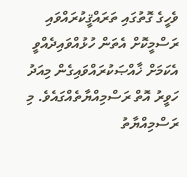ވެހީގެ ގޮތުގައި ތަރައްޤީކުރައްވައި ރަސްމީކޮށް އެތަން ހުޅުއްވައިދެއްވީ އެކަމަށް ޚާއްޞަކުރައްވައިގެން މިއަދު ހަވީރު އޮތް ރަސްމިއްޔާތެއްގައެވެ. މި ރަސްމިއްޔާތު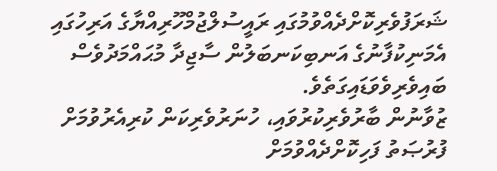ޝަރަފުވެރިކޮށްދެއްވުމުގައި ރައީސުލްޖުމްހޫރިއްޔާގެ އަރިހުގައި އެމަނިކުފާނުގެ އަނބިކަނބަލުން ސާޖިދާ މުޙައްމަދުވެސް ބައިވެރިވެވަޑައިގަތެވެ.
ޒުވާނުން ބާރުވެރިކުރުވައި، ހުނަރުވެރިކަން ކުރިއެރުވުމަށް ފުރުޞަތު ފަހިކޮށްދެއްވުމަށް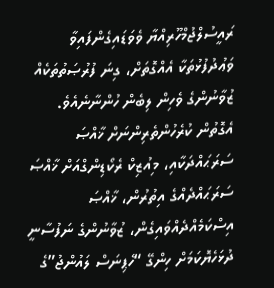ރައީސުލްޖުމްހޫރިއްޔާ ވެވަޑައިގެންފައިވާ ވަޢުދުފުޅުތަކާ އެއްގޮތަށް، ގިނަ ފުރުޞަތުތަކެއް ޒުވާނުންގެ ވެހިން ލިބެން ހުންނާނެއެވެ. އެގޮތުން ކުރެހުންތެރިންނަށް ޚާއްޞަ ސަރަޙައްދަކާއި، މިއުޒިކް ރެކޯޑިންގްއަށް ޚާއްޞަ ސަރަޙައްދެއްގެ އިތުރުން، ޚާއްޞަ އިސްކަމެއްދެއްވައިގެން، ޒުވާނުންގެ ނަފުސާނީ ދުޅަހެޔޮކަމަށް ހިންގޭ “ހެޕިނަސް ލައުންޖު”ގެ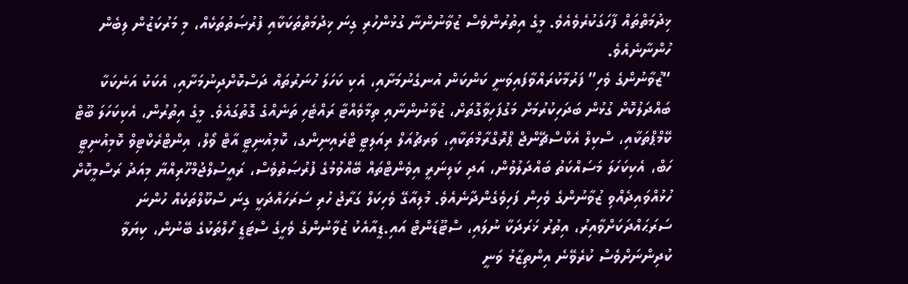ޚިދުމަތްތައް ފާހަގަކުރެވެއެވެ. މީގެ އިތުރުންވެސް ޒުވާނުންނާ ގުޅުންހުރި ގިނަ ޚިދުމަތްތަކަކާއި ފުރުޞަތުތަކެއް، މި މަރުކަޒުން ލިބެން ހުންނާނެއެވެ.
“ޒުވާނުންގެ ވެހި” ފަރުމާކުރައްވާފައިވަނީ ކަންކަން އުނގެނުމަށާއި، އެކި ކަހަލަ ހުނަރުތައް ދަސްކޮށްދިނުމަށާއި، އެކަކު އަނެކަކާ ބައްދަލުކޮށް ގުޅުން ބަދަހިކުރުމަށް މަގުފަހިވާގޮތަށް، ޒުވާނުންނާއި ތިމާވެއްޓާ ރައްޓެހި ތަނެއްގެ ގޮތުގައެވެ. މީގެ އިތުރުން، އެކިކަހަލަ ބޫޓް ކޭމްޕްތަކާއި، ސްކިލް އެކްސްޗޭންޖް ޕްރޮގްރާމްތަކާއި، ވަރޗުއަލް ރިއަލިޓީ ޓްރެއިނިންގ، ކޮމިއުނިޓީ އާޓް ވޯލް، އިންޓްރެކްޓިވް ކޮމިއުނިޓީ ހަބް، އެކިކަހަލަ މަސައްކަތު ބައްދަލުވުން، އަދި ކަލިނަރީ އިވެންޓްތައް ބޭއްވުމުގެ ފުރުޞަތުވެސް، ރައީސުލްޖުމްހޫރިއްޔާ މިއަދު ރަސްމީކޮށް ހުޅުއްވައިދެއްވި ޒުވާނުންގެ ވެހިން ފަހިވެގެންދާނެއެވެ. މުލިއާގޭ ވެހިކަލް ގަރާޖު ހުރި ސަރަހައްދަކީ ގިނަ ސްކޫލްތަކެއް ހުންނަ ސަރަޙައްދަކަށްވާއިރު، އިތުރު ޚަރަދަކާ ނުލައި، ސްޓޫޑަންޓް އައި.ޑީއާއެކު ޒުވާނުންގެ ވެހީގެ ސްޓަޑީ ހޯލްތަކުގެ ބޭނުން، ކިޔަވާ ކުދިންނަށްވެސް ކުރެވޭނެ އިންތިޒާމު ވަނީ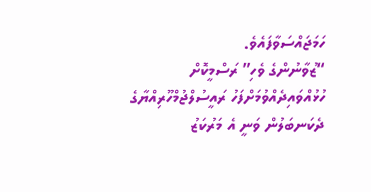ހަމަޖައްސަވާފައެވެ.
“ޒުވާނުންގެ ވެހި” ރަސްމީކޮށް ހުޅުއްވައިދެއްވުމަށްފަހު ރައީސުލްޖުމްހޫރިއްޔާގެ ދެކަނބަލުން ވަނީ އެ މަރުކަޒު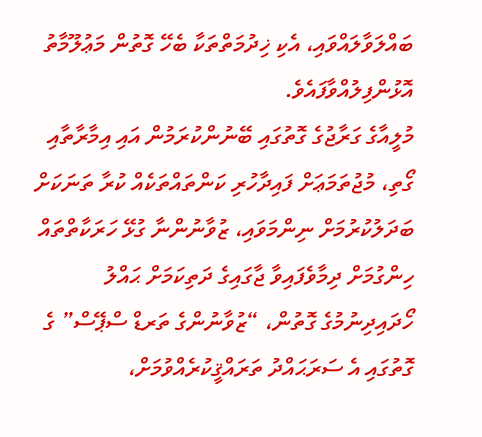ބައްލަވާލައްވައި، އެކި ޚިދުމަތްތަކާ ބެހޭ ގޮތުން މަޢުލޫމާތު އޮޅުންފިލުއްވާފައެވެ.
މުލީއާގެ ގަރާޖުގެ ގޮތުގައި ބޭނުންކުރަމުން އައި އިމާރާތާއި ގޯތި، މުޖުތަމަޢަށް ފައިދާހުރި ކަންތައްތަކެއް ކުރާ ތަނަކަށް ބަދަލުކުރުމަށް ނިންމަވައި، ޒުވާނުންނާ ގުޅޭ ހަރަކާތްތައް ހިންގުމަށް ދިމާވެފައިވާ ޖާގައިގެ ދަތިކަމަށް ޙައްލު ހޯދައިދިނުމުގެ ގޮތުން، “ޒުވާނުންގެ ތަރޑް ސްޕޭސް” ގެ ގޮތުގައި އެ ސަރަޙައްދު ތަރައްޤީކުރެއްވުމަށް،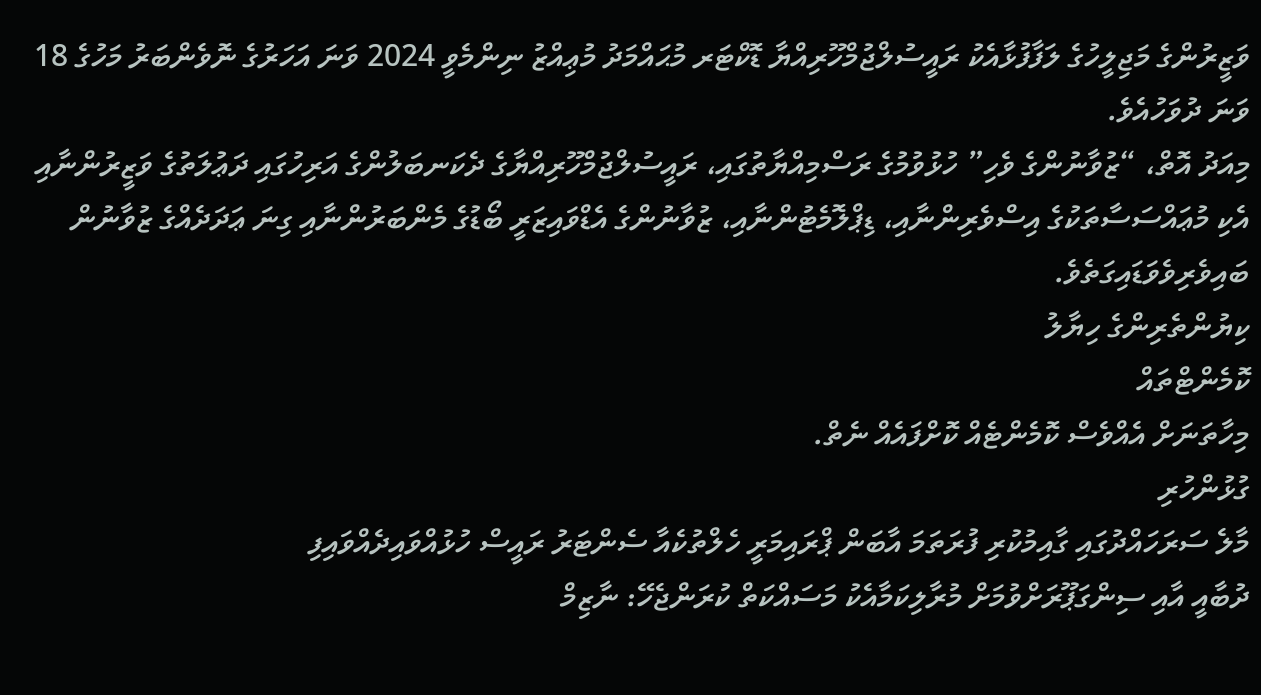ވަޒީރުންގެ މަޖިލީހުގެ ލަފާފުޅާއެކު ރައީސުލްޖުމްހޫރިއްޔާ ޑޮކްޓަރ މުޙައްމަދު މުޢިއްޒު ނިންމެވީ 2024 ވަނަ އަހަރުގެ ނޮވެންބަރު މަހުގެ 18 ވަނަ ދުވަހުއެވެ.
މިއަދު އޮތް، “ޒުވާނުންގެ ވެހި” ހުޅުވުމުގެ ރަސްމިއްޔާތުގައި، ރައީސުލްޖުމްހޫރިއްޔާގެ ދެކަނބަލުންގެ އަރިހުގައި ދަޢުލަތުގެ ވަޒީރުންނާއި އެކި މުޢައްސަސާތަކުގެ އިސްވެރިންނާއި، ޑިޕްލޮމެޓުންނާއި، ޒުވާނުންގެ އެޑްވައިޒަރީ ބޯޑުގެ މެންބަރުންނާއި ގިނަ ޢަދަދެއްގެ ޒުވާނުން ބައިވެރިވެވަޑައިގަތެވެ.
ކިޔުންތެރިންގެ ހިޔާލު
ކޮމެންޓްތައް
މިހާތަނަށް އެއްވެސް ކޮމެންޓެއް ކޮށްފައެއް ނެތް.
ގުޅުންހުރި
މާލެ ސަރަހައްދުގައި ގާއިމުކުރި ފުރަތަމަ އާބަން ޕްރައިމަރީ ހެލްތުކެއާ ސެންޓަރު ރައީސް ހުޅުއްވައިދެއްވައިފި
ދުބާއީ އާއި ސިންގަޕޫރަށްވުމަށް މުރާލިކަމާއެކު މަސައްކަތް ކުރަންޖެހޭ: ނާޒިމް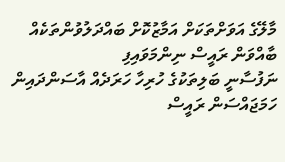މާލޭގެ އަވަށްތަކަށް އަމާޒުކޮށް ބައްދަލުވުންތަކެއް ބާއްވަން ރައީސް ނިންމަވައިފި
ނަފުސާނީ ބަލިތަކުގެ ހުރިހާ ހަރަދެއް އާސަންދައިން ހަމަޖައްސަން ރައީސް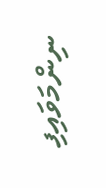ނިންމަވައިފި